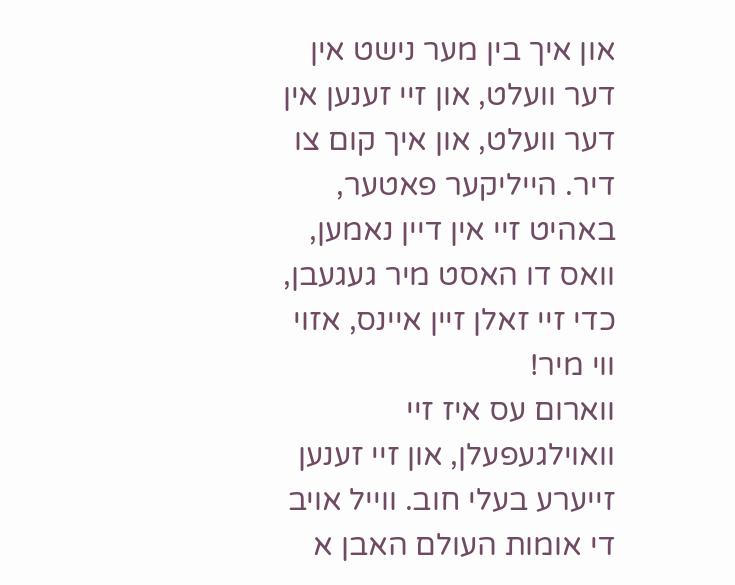און איך בין מער נישט אין דער וועלט, און זיי זענען אין דער וועלט, און איך קום צו דיר. הייליקער פאטער, באהיט זיי אין דיין נאמען, וואס דו האסט מיר געגעבן, כדי זיי זאלן זיין איינס, אזוי ווי מיר!
ווארום עס איז זיי וואוילגעפעלן, און זיי זענען זייערע בעלי חוב. ווייל אויב די אומות העולם האבן א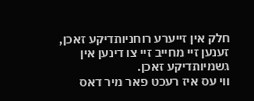חלק אין זייערע רוחניותדיקע זאכן, זענען זיי מחייב זיי צו דינען אין גשמיותדיקע זאכן.
ווי עס איז רעכט פאר מיר דאס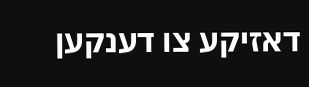דאזיקע צו דענקען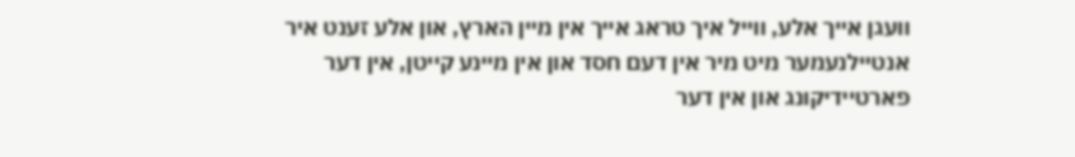וועגן אייך אלע, ווייל איך טראג אייך אין מיין הארץ, און אלע זענט איר אנטיילנעמער מיט מיר אין דעם חסד און אין מיינע קייטן, אין דער פארטיידיקונג און אין דער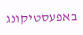באפעסטיקונג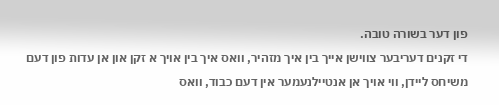פון דער בשורה טובה.
די זקנים דעריבער צווישן אייך בין איך מזהיר, וואס איך בין אויך א זקן און אן עדות פון דעם משיחס ליידן, ווי אויך אן אנטיילנעמער אין דעם כבוד, וואס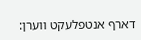דארף אנטפלעקט ווערן: